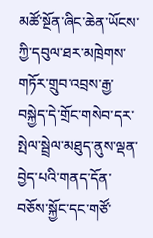མཚོ་སྔོན་ཞིང་ཆེན་ཡོངས་ཀྱི་དབུལ་ཐར་མཁྲེགས་གཏོར་གྲུབ་འབྲས་རྒྱ་བསྐྱེད་དེ་གྲོང་གསེབ་དར་སྤེལ་སྦྲེལ་མཐུད་ནུས་ལྡན་བྱེད་པའི་གནད་དོན་བཅོས་སྐྱོང་དང་གཙོ་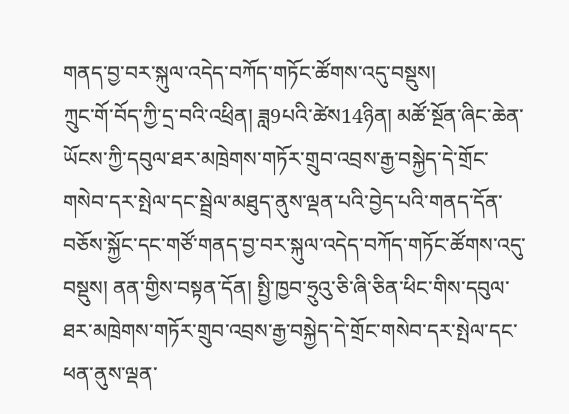གནད་བྱ་བར་སྐུལ་འདེད་བཀོད་གཏོང་ཚོགས་འདུ་བསྡུས།
ཀྲུང་གོ་བོད་ཀྱི་དྲ་བའི་འཕྲིན། ཟླ9པའི་ཚེས14ཉིན། མཚོ་སྔོན་ཞིང་ཆེན་ཡོངས་ཀྱི་དབུལ་ཐར་མཁྲེགས་གཏོར་གྲུབ་འབྲས་རྒྱ་བསྐྱེད་དེ་གྲོང་གསེབ་དར་སྤེལ་དང་སྦྲེལ་མཐུད་ནུས་ལྡན་པའི་བྱེད་པའི་གནད་དོན་བཅོས་སྐྱོང་དང་གཙོ་གནད་བྱ་བར་སྐུལ་འདེད་བཀོད་གཏོང་ཚོགས་འདུ་བསྡུས། ནན་གྱིས་བསྟན་དོན། སྤྱི་ཁྱབ་ཧྲུའུ་ཅི་ཞི་ཅིན་ཕིང་གིས་དབུལ་ཐར་མཁྲེགས་གཏོར་གྲུབ་འབྲས་རྒྱ་བསྐྱེད་དེ་གྲོང་གསེབ་དར་སྤེལ་དང་ཕན་ནུས་ལྡན་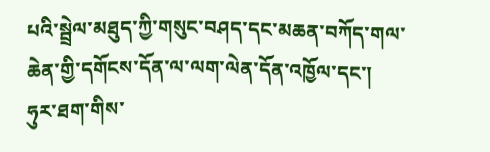པའི་སྦྲེལ་མཐུད་ཀྱི་གསུང་བཤད་དང་མཆན་བཀོད་གལ་ཆེན་གྱི་དགོངས་དོན་ལ་ལག་ལེན་དོན་འཁྱོལ་དང་། ཧུར་ཐག་གིས་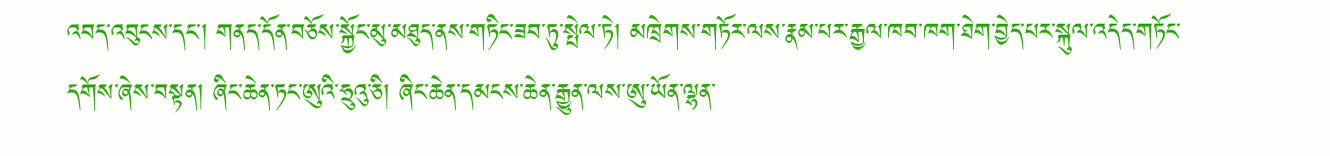འབད་འབུངས་དང་། གནད་དོན་བཅོས་སྐྱོང་མུ་མཐུད་ནས་གཏིང་ཟབ་ཏུ་སྤེལ་ཏེ། མཁྲེགས་གཏོར་ལས་རྣམ་པར་རྒྱལ་ཁབ་ཁག་ཐེག་བྱེད་པར་སྐུལ་འདེད་གཏོང་དགོས་ཞེས་བསྟན། ཞིང་ཆེན་ཏང་ཨུའི་ཧྲུའུ་ཅི། ཞིང་ཆེན་དམངས་ཆེན་རྒྱུན་ལས་ཨུ་ཡོན་ལྷན་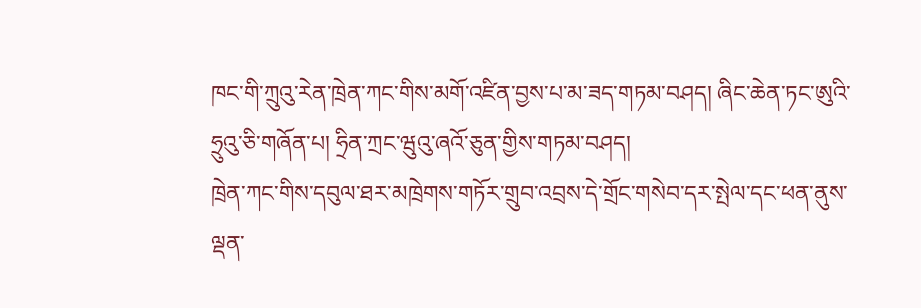ཁང་གི་ཀྲུའུ་རེན་ཁྲེན་ཀང་གིས་མགོ་འཛིན་བྱས་པ་མ་ཟད་གཏམ་བཤད། ཞིང་ཆེན་ཏང་ཨུའི་ཧྲུའུ་ཅི་གཞོན་པ། ཧྲིན་ཀྲང་ཝུའུ་ཞའོ་ཅུན་གྱིས་གཏམ་བཤད།
ཁྲེན་ཀང་གིས་དབུལ་ཐར་མཁྲེགས་གཏོར་གྲུབ་འབྲས་དེ་གྲོང་གསེབ་དར་སྤེལ་དང་ཕན་ནུས་ལྡན་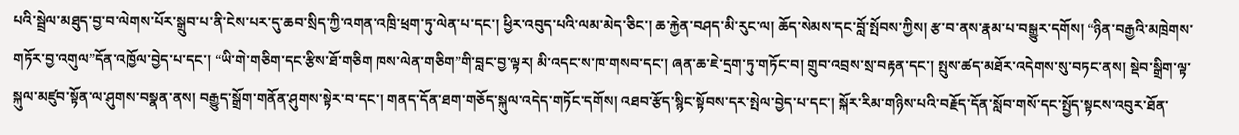པའི་སྦྲེལ་མཐུད་བྱ་བ་ལེགས་པོར་སྒྲུབ་པ་ནི་ངེས་པར་དུ་ཆབ་སྲིད་ཀྱི་འགན་འཁྲི་ཕྲག་ཏུ་ལེན་པ་དང་། ཕྱིར་འབུད་པའི་ལམ་མེད་ཅིང་། ཆ་རྐྱེན་བཤད་མི་རུང་ལ། ཆོད་སེམས་དང་བློ་སྤོབས་ཀྱིས། རྩ་བ་ནས་རྣམ་པ་བསྒྱུར་དགོས། “ཉིན་བརྒྱའི་མཁྲེགས་གཏོར་བྱ་འགུལ”དོན་འཁྱོལ་བྱེད་པ་དང་། “ཡི་གེ་གཅིག་དང་རྩིས་ཐོ་གཅིག ཁས་ལེན་གཅིག”གི་བླང་བྱ་ལྟར། མི་འདང་ས་ཁ་གསབ་དང་། ཞན་ཆ་ཇེ་དྲག་ཏུ་གཏོང་བ། གྲུབ་འབྲས་སྲ་བརྟན་དང་། སྤུས་ཚད་མཐོར་འདེགས་སུ་བཏང་ནས། སྡེབ་སྒྲིག་ལྟ་སྐུལ་མཛུབ་སྟོན་ལ་ཤུགས་བསྣན་ནས། བརྒྱུད་སྒྲོག་གནོན་ཤུགས་སྟེར་བ་དང་། གནད་དོན་ཐག་གཅོད་སྐུལ་འདེད་གཏོང་དགོས། འཐབ་རྩོད་སྙིང་སྟོབས་དར་སྤེལ་བྱེད་པ་དང་། སྐོར་རིམ་གཉིས་པའི་བརྗོད་དོན་སློབ་གསོ་དང་སྤྱོད་སྟངས་འབུར་ཐོན་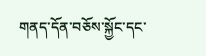གནད་དོན་བཅོས་སྐྱོང་དང་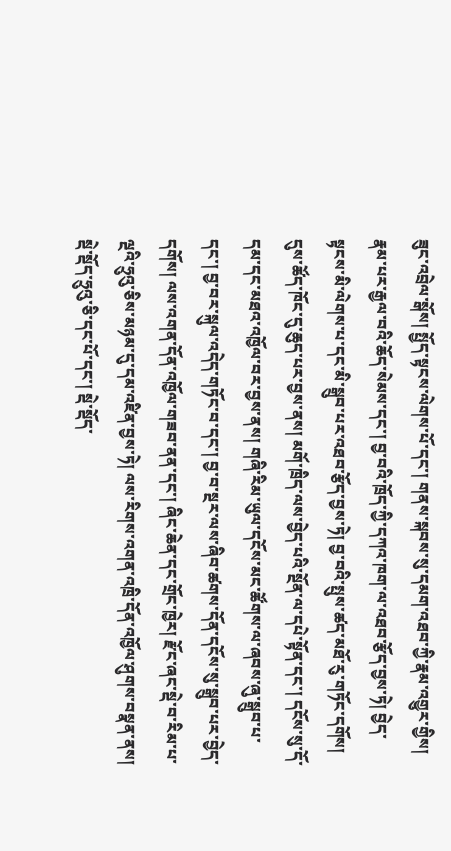ཟུང་འབྲེལ་སྒོས། སྤྱོད་སྟངས་ལེགས་པོ་དང་། གནས་སྐབས་སུ་དམག་འཐབ་ཀྱི་རྣམ་འགྱུར་གྱིས། རྣམ་པར་རྒྱལ་བའི་ཆོད་སེམས་དང་། བྱ་བའི་ཁྲོད་ཀྱི་དཀའ་ཁག་ལ་འཐབ་རྩོད་བྱས་ཏེ། བྱེད་སྟངས་མི་ལེགས་པ་དང་མི་སྒྲུབ་པར་འཐབ་རྩོད་བྱས་ཏེ། བྱ་བའི་སྤུས་ཚད་མཐོ་རུ་གཏོང་དགོས། དུས་ཚོད་ཁོང་དུ་ཆུད་པར་བྱས་ནས། མགོ་ཁྲིད་ལས་བྱེད་པའི་སྔོན་ལ་དཔེ་སྟོན་དང་། དངོས་སུ་དོ་དམ་དང་མཐའ་འཁྱོལ་བར་བྱས་ནས། གཞི་རིམ་ཡུལ་དངོས་མང་ཚོགས་ལ་ཞབས་ཞུ་སྒྲུབ་པ་དང་། བྱ་བར་སྐུལ་འདེད་གཏོང་བ་དང་། བྱ་བ་སྔར་ལས་ཞིབ་ཚགས་དོན་དངོས་སུ་སྒྲུབ་པར་བྱེད་དགོས། ལས་འགན་དོན་འཁྱོལ་གཟབ་ནན་དང་། ཞིང་ཆེན་དང་གྲོང་ཁྱེར། རྫོང་ཞང་སྡེ་བ་རིམ་པ་ལྔའི་ཧྲུའུ་ཅིས་མཉམ་དུ་དམ་འཛིན་བྱས་ཏེ། ལས་རིགས་འགན་འཁྲི་དོན་འཁྱོལ་ཤུགས་བསྣན་ནས། སྡེ་སྡོད་ཧྲུའུ་ཅི་དང་པོ་དང་། སྡེ་སྡོད་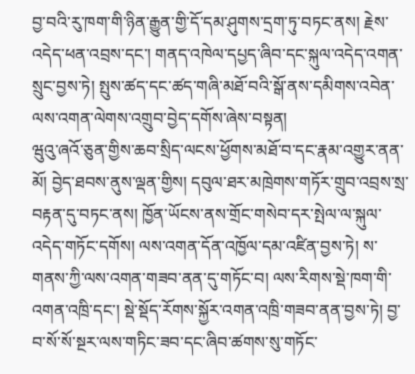བྱ་བའི་རུ་ཁག་གི་ཉིན་རྒྱུན་གྱི་དོ་དམ་ཤུགས་དྲག་ཏུ་བཏང་ནས། རྗེས་འདེད་ཕན་འབྲས་དང་། གནད་འཁེལ་དཔྱད་ཞིབ་དང་སྐུལ་འདེད་འགན་སྲུང་བྱས་ཏེ། སྤུས་ཚད་དང་ཚད་གཞི་མཐོ་བའི་སྒོ་ནས་དམིགས་འབེན་ལས་འགན་ལེགས་འགྲུབ་བྱེད་དགོས་ཞེས་བསྟན།
ཝུའུ་ཞའོ་ཅུན་གྱིས་ཆབ་སྲིད་ལངས་ཕྱོགས་མཐོ་བ་དང་རྣམ་འགྱུར་ནན་མོ། བྱེད་ཐབས་ནུས་ལྡན་གྱིས། དབུལ་ཐར་མཁྲེགས་གཏོར་གྲུབ་འབྲས་སྲ་བརྟན་དུ་བཏང་ནས། ཁྱོན་ཡོངས་ནས་གྲོང་གསེབ་དར་སྤེལ་ལ་སྐུལ་འདེད་གཏོང་དགོས། ལས་འགན་དོན་འཁྱོལ་དམ་འཛིན་བྱས་ཏེ། ས་གནས་ཀྱི་ལས་འགན་གཟབ་ནན་དུ་གཏོང་བ། ལས་རིགས་སྡེ་ཁག་གི་འགན་འཁྲི་དང་། སྡེ་སྡོད་རོགས་སྐྱོར་འགན་འཁྲི་གཟབ་ནན་བྱས་ཏེ། བྱ་བ་སོ་སོ་སྔར་ལས་གཏིང་ཟབ་དང་ཞིབ་ཚགས་སུ་གཏོང་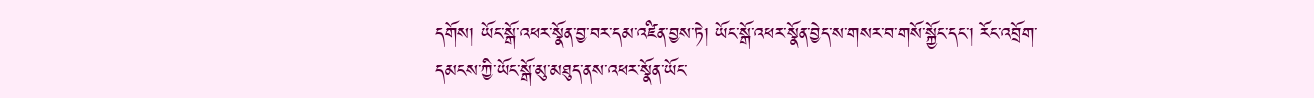དགོས། ཡོང་སྒོ་འཕར་སྣོན་བྱ་བར་དམ་འཛིན་བྱས་ཏེ། ཡོང་སྒོ་འཕར་སྣོན་བྱེད་ས་གསར་བ་གསོ་སྐྱོང་དང་། རོང་འབྲོག་དམངས་ཀྱི་ཡོང་སྒོ་མུ་མཐུད་ནས་འཕར་སྣོན་ཡོང་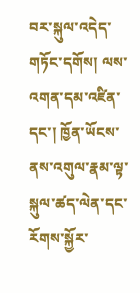བར་སྐུལ་འདེད་གཏོང་དགོས། ལས་འགན་དམ་འཛིན་དང་། ཁྱོན་ཡོངས་ནས་འགུལ་རྣམ་ལྟ་སྐུལ་ཚད་ལེན་དང་རོགས་སྐྱོར་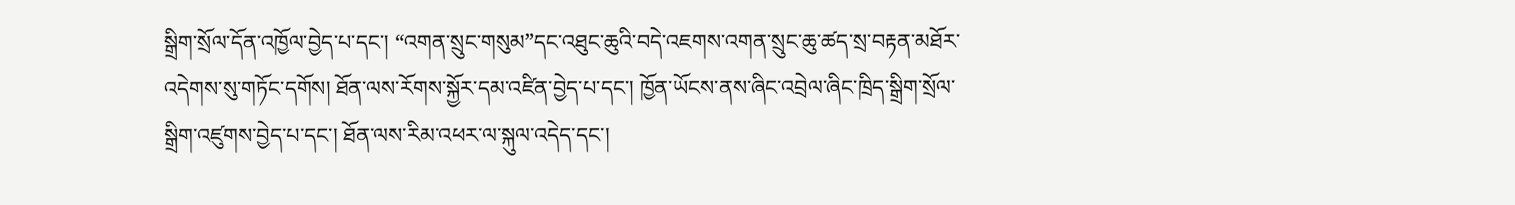སྒྲིག་སྲོལ་དོན་འཁྱོལ་བྱེད་པ་དང་། “འགན་སྲུང་གསུམ”དང་འཐུང་ཆུའི་བདེ་འཇགས་འགན་སྲུང་ཆུ་ཚད་སྲ་བརྟན་མཐོར་འདེགས་སུ་གཏོང་དགོས། ཐོན་ལས་རོགས་སྐྱོར་དམ་འཛིན་བྱེད་པ་དང་། ཁྱོན་ཡོངས་ནས་ཞིང་འབྲེལ་ཞིང་ཁྲིད་སྒྲིག་སྲོལ་སྒྲིག་འཛུགས་བྱེད་པ་དང་། ཐོན་ལས་རིམ་འཕར་ལ་སྐུལ་འདེད་དང་།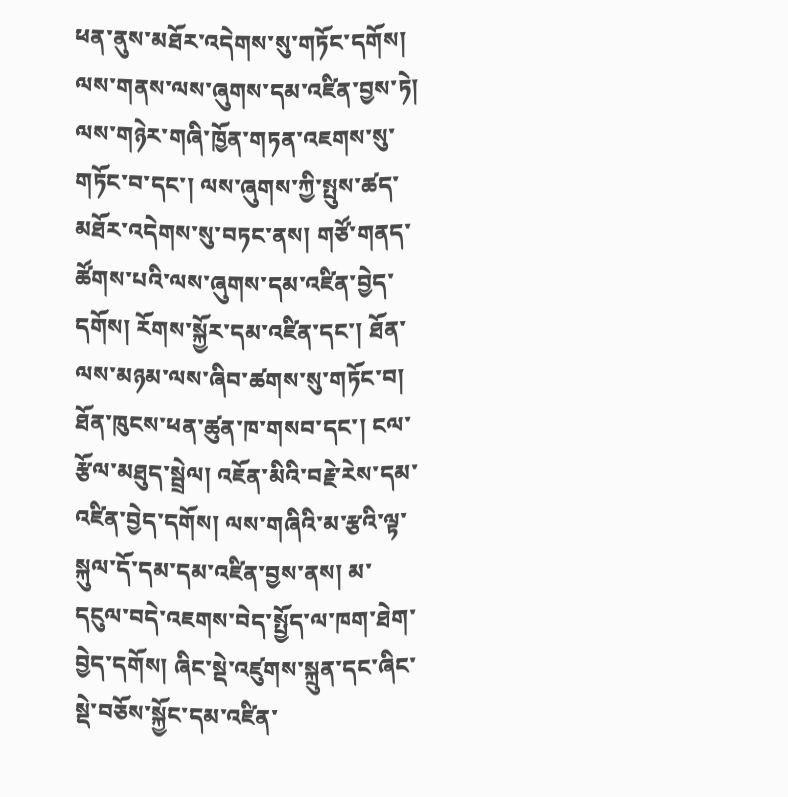ཕན་ནུས་མཐོར་འདེགས་སུ་གཏོང་དགོས། ལས་གནས་ལས་ཞུགས་དམ་འཛིན་བྱས་ཏེ། ལས་གཉེར་གཞི་ཁྱོན་གཏན་འཇགས་སུ་གཏོང་བ་དང་། ལས་ཞུགས་ཀྱི་སྤུས་ཚད་མཐོར་འདེགས་སུ་བཏང་ནས། གཙོ་གནད་ཚོགས་པའི་ལས་ཞུགས་དམ་འཛིན་བྱེད་དགོས། རོགས་སྐྱོར་དམ་འཛིན་དང་། ཐོན་ལས་མཉམ་ལས་ཞིབ་ཚགས་སུ་གཏོང་བ། ཐོན་ཁུངས་ཕན་ཚུན་ཁ་གསབ་དང་། ངལ་རྩོལ་མཐུད་སྦྲེལ། འཇོན་མིའི་བརྗེ་རེས་དམ་འཛིན་བྱེད་དགོས། ལས་གཞིའི་མ་རྩའི་ལྟ་སྐུལ་དོ་དམ་དམ་འཛིན་བྱས་ནས། མ་དངུལ་བདེ་འཇགས་བེད་སྤྱོད་ལ་ཁག་ཐེག་བྱེད་དགོས། ཞིང་སྡེ་འཛུགས་སྐྲུན་དང་ཞིང་སྡེ་བཅོས་སྐྱོང་དམ་འཛིན་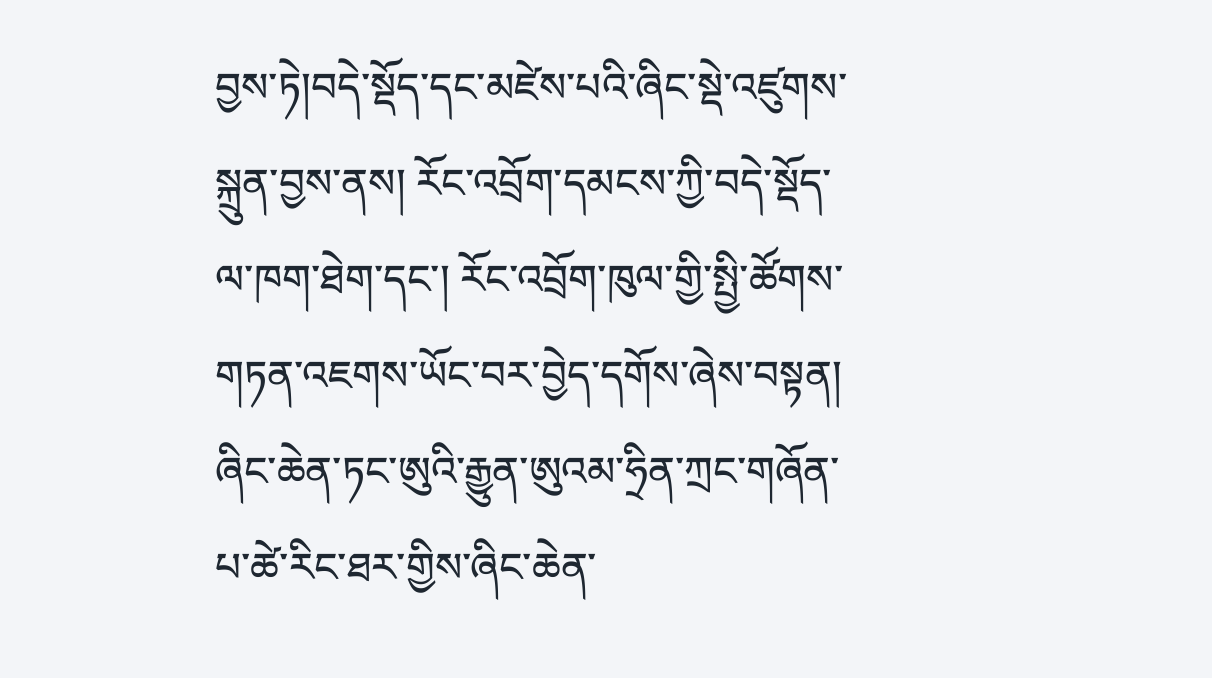བྱས་ཏེ།བདེ་སྡོད་དང་མཛེས་པའི་ཞིང་སྡེ་འཛུགས་སྐྲུན་བྱས་ནས། རོང་འབྲོག་དམངས་ཀྱི་བདེ་སྡོད་ལ་ཁག་ཐེག་དང་། རོང་འབྲོག་ཁུལ་གྱི་སྤྱི་ཚོགས་གཏན་འཇགས་ཡོང་བར་བྱེད་དགོས་ཞེས་བསྟན།
ཞིང་ཆེན་ཏང་ཨུའི་རྒྱུན་ཨུའམ་ཧྲིན་ཀྲང་གཞོན་པ་ཚེ་རིང་ཐར་གྱིས་ཞིང་ཆེན་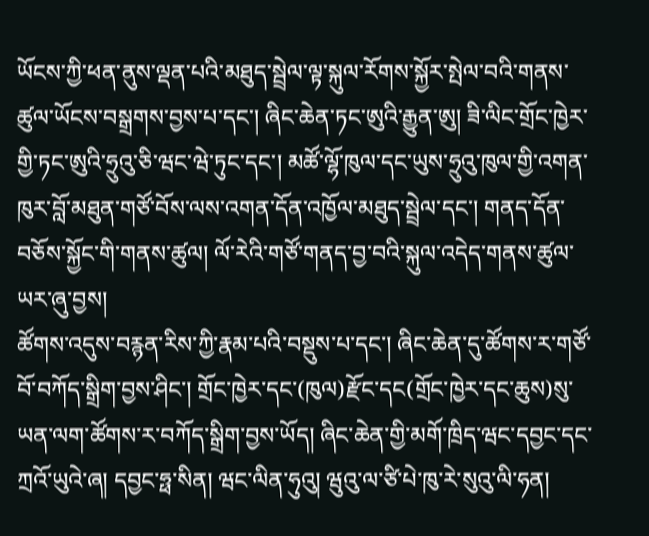ཡོངས་ཀྱི་ཕན་ནུས་ལྡན་པའི་མཐུད་སྦྲེལ་ལྟ་སྐུལ་རོགས་སྐྱོར་སྤེལ་བའི་གནས་ཚུལ་ཡོངས་བསྒྲགས་བྱས་པ་དང་། ཞིང་ཆེན་ཏང་ཨུའི་རྒྱུན་ཨུ། ཟི་ལིང་གྲོང་ཁྱེར་གྱི་ཏང་ཨུའི་ཧྲུའུ་ཅི་ཝང་ཝེ་ཏུང་དང་། མཚོ་ལྷོ་ཁུལ་དང་ཡུས་ཧྲུའུ་ཁུལ་གྱི་འགན་ཁུར་བློ་མཐུན་གཙོ་བོས་ལས་འགན་དོན་འཁྱོལ་མཐུད་སྦྲེལ་དང་། གནད་དོན་བཅོས་སྐྱོང་གི་གནས་ཚུལ། ལོ་རེའི་གཙོ་གནད་བྱ་བའི་སྐུལ་འདེད་གནས་ཚུལ་ཡར་ཞུ་བྱས།
ཚོགས་འདུས་བརྙན་རིས་ཀྱི་རྣམ་པའི་བསྡུས་པ་དང་། ཞིང་ཆེན་དུ་ཚོགས་ར་གཙོ་བོ་བཀོད་སྒྲིག་བྱས་ཤིང་། གྲོང་ཁྱེར་དང་(ཁུལ)རྫོང་དང(གྲོང་ཁྱེར་དང་ཆུས)སུ་ཡན་ལག་ཚོགས་ར་བཀོད་སྒྲིག་བྱས་ཡོད། ཞིང་ཆེན་གྱི་མགོ་ཁྲིད་ཝང་དབྱང་དང་ ཀྲའོ་ཡུའེ་ཞ། དབྱང་ཧྥ་སིན། ཝང་ལིན་ཧུའུ། ཝུའུ་ལ་ཙི་པེ་ཁུ་རེ་སུའུ་ལི་ཧན།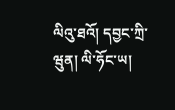ལིའུ་ཐའོ། དབྱང་ཀྲི་ཝུན། ལི་ཧོང་ཡ།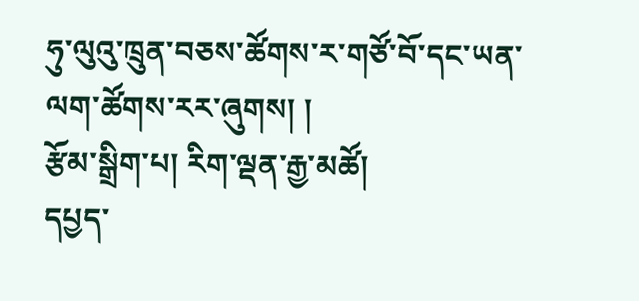ཧུ་ལུའུ་ཁྲུན་བཅས་ཚོགས་ར་གཙོ་བོ་དང་ཡན་ལག་ཚོགས་རར་ཞུགས། །
རྩོམ་སྒྲིག་པ། རིག་ལྡན་རྒྱ་མཚོ།
དཔྱད་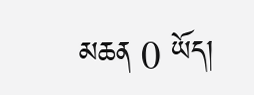མཆན 0 ཡོད།